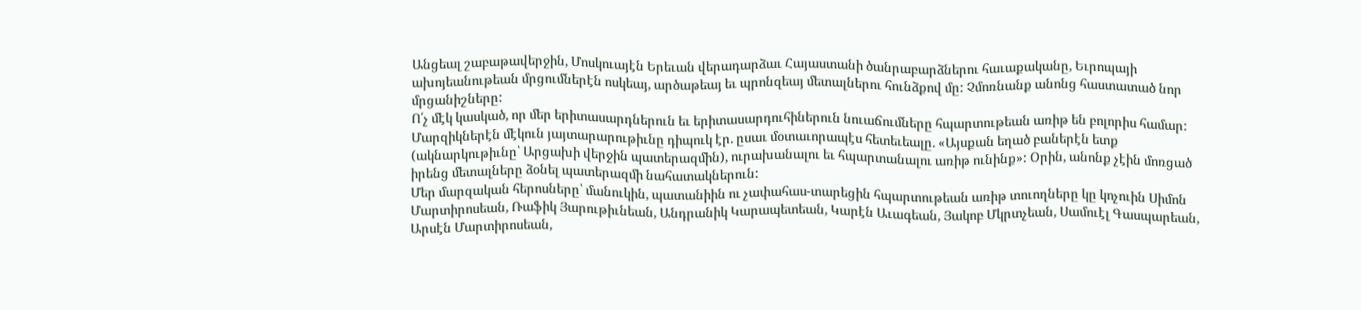Անցեալ շաբաթավերջին, Մոսկուայէն Երեւան վերադարձաւ Հայաստանի ծանրաբարձներու հաւաքականը, Եւրոպայի ախոյեանութեան մրցումներէն ոսկեայ, արծաթեայ եւ պրոնզեայ մետալներու հունձքով մը: Չմոռնանք անոնց հաստատած նոր մրցանիշները:
Ո՛չ մէկ կասկած, որ մեր երիտասարդներուն եւ երիտասարդուհիներուն նուաճումները հպարտութեան առիթ են բոլորիս համար: Մարզիկներէն մէկուն յայտարարութիւնը դիպուկ էր. ըսաւ մօտաւորապէս հետեւեալը. «Այսքան եղած բաներէն ետք (ակնարկութիւնը՝ Արցախի վերջին պատերազմին), ուրախանալու եւ հպարտանալու առիթ ունինք»: Օրին, անոնք չէին մոռցած իրենց մետալները ձօնել պատերազմի նահատակներուն:
Մեր մարզական հերոսները՝ մանուկին, պատանիին ու չափահաս-տարեցին հպարտութեան առիթ տուողները կը կոչուին Սիմոն Մարտիրոսեան, Ռաֆիկ Յարութիւնեան, Անդրանիկ Կարապետեան, Կարէն Աւագեան, Յակոբ Մկրտչեան, Սամուէլ Գասպարեան, Արսէն Մարտիրոսեան,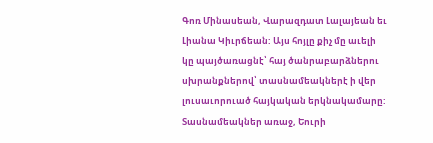Գոռ Մինասեան, Վարազդատ Լալայեան եւ Լիանա Կիւրճեան: Այս հոյլը քիչ մը աւելի կը պայծառացնէ՝ հայ ծանրաբարձներու սխրանքներով՝ տասնամեակներէ ի վեր լուսաւորուած հայկական երկնակամարը: Տասնամեակներ առաջ, Եուրի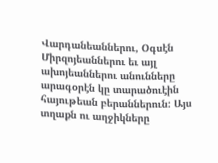Վարդանեաններու, Օգսէն Միրզոյեաններու եւ այլ ախոյեաններու անունները արագօրէն կը տարածուէին հայութեան բերաններուն: Այս տղաքն ու աղջիկները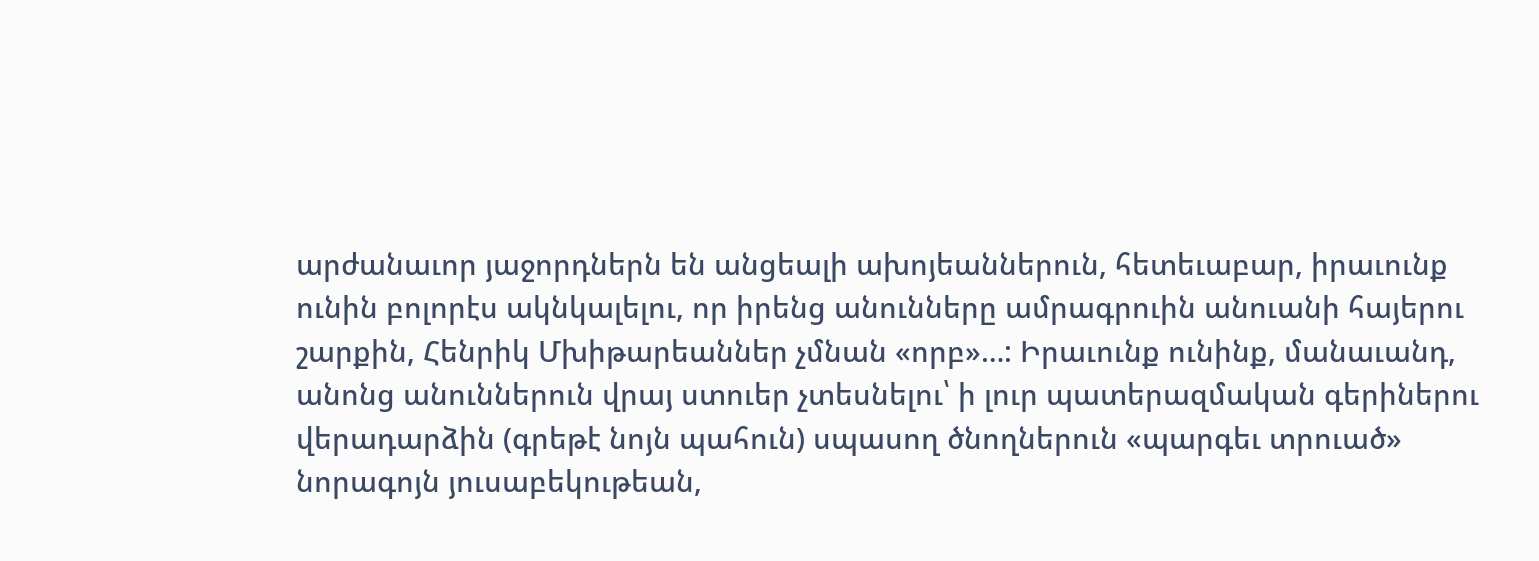արժանաւոր յաջորդներն են անցեալի ախոյեաններուն, հետեւաբար, իրաւունք ունին բոլորէս ակնկալելու, որ իրենց անունները ամրագրուին անուանի հայերու շարքին, Հենրիկ Մխիթարեաններ չմնան «որբ»…: Իրաւունք ունինք, մանաւանդ, անոնց անուններուն վրայ ստուեր չտեսնելու՝ ի լուր պատերազմական գերիներու վերադարձին (գրեթէ նոյն պահուն) սպասող ծնողներուն «պարգեւ տրուած» նորագոյն յուսաբեկութեան,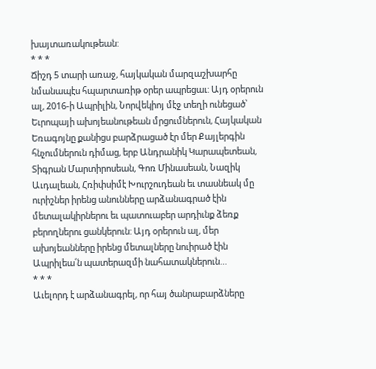խայտառակութեան:
* * *
Ճիշդ 5 տարի առաջ, հայկական մարզաշխարհը նմանապէս հպարտառիթ օրեր ապրեցաւ: Այդ օրերուն ալ, 2016-ի Ապրիլին, Նորվեկիոյ մէջ տեղի ունեցած՝ Եւրոպայի ախոյեանութեան մրցումներուն, Հայկական Եռագոյնը քանիցս բարձրացած էր մեր Քայլերգին հնչումներուն դիմաց, երբ Անդրանիկ Կարապետեան, Տիգրան Մարտիրոսեան, Գոռ Մինասեան, Նազիկ Աւդալեան, Հռիփսիմէ Խուրշուդեան եւ տասնեակ մը ուրիշներ իրենց անունները արձանագրած էին մետալակիրներու եւ պատուաբեր արդիւնք ձեռք բերողներու ցանկերուն: Այդ օրերուն ալ, մեր ախոյեանները իրենց մետալները նուիրած էին Ապրիլեա՛ն պատերազմի նահատակներուն…
* * *
Աւելորդ է արձանագրել, որ հայ ծանրաբարձները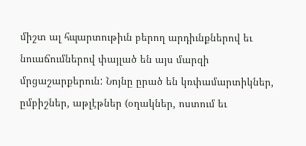միշտ ալ հպարտութիւն բերող արդիւնքներով եւ նուաճումներով փայլած են այս մարզի մրցաշարքերուն: Նոյնը ըրած են կռփամարտիկներ, ըմբիշներ, աթլէթներ (օղակներ, ոստում եւ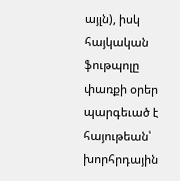այլն), իսկ հայկական ֆութպոլը փառքի օրեր պարգեւած է հայութեան՝ խորհրդային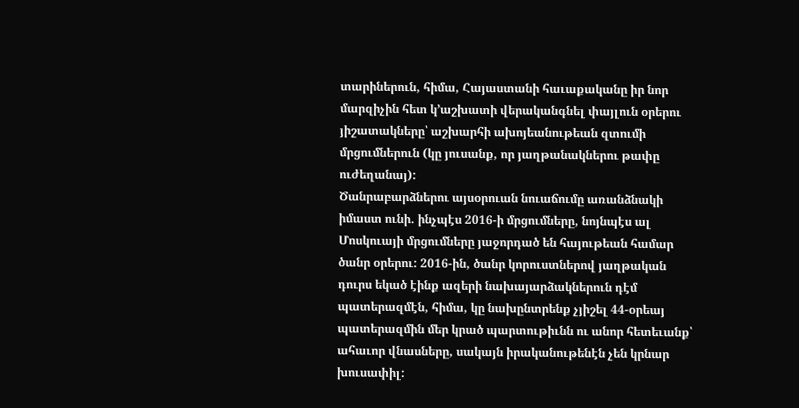տարիներուն, հիմա, Հայաստանի հաւաքականը իր նոր մարզիչին հետ կ’աշխատի վերականգնել փայլուն օրերու յիշատակները՝ աշխարհի ախոյեանութեան զտումի մրցումներուն (կը յուսանք, որ յաղթանակներու թափը ուժեղանայ):
Ծանրաբարձներու այսօրուան նուաճումը առանձնակի իմաստ ունի. ինչպէս 2016-ի մրցումները, նոյնպէս ալ Մոսկուայի մրցումները յաջորդած են հայութեան համար ծանր օրերու: 2016-ին, ծանր կորուստներով յաղթական դուրս եկած էինք ազերի նախայարձակներուն դէմ պատերազմէն, հիմա, կը նախընտրենք չյիշել 44-օրեայ պատերազմին մեր կրած պարտութիւնն ու անոր հետեւանք՝ ահաւոր վնասները, սակայն իրականութենէն չեն կրնար խուսափիլ: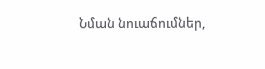Նման նուաճումներ,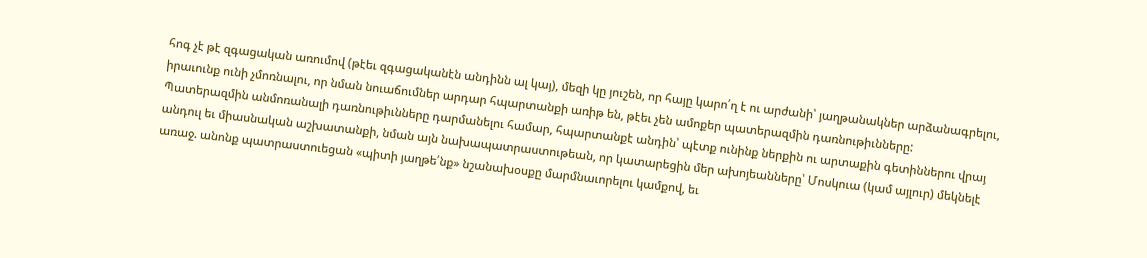հոգ չէ թէ զգացական առումով (թէեւ զգացականէն անդինն ալ կայ), մեզի կը յուշեն, որ հայը կարո՛ղ է ու արժանի՝ յաղթանակներ արձանագրելու, իրաւունք ունի չմոռնալու, որ նման նուաճումներ արդար հպարտանքի առիթ են, թէեւ չեն ամոքեր պատերազմին դառնութիւնները:
Պատերազմին անմոռանալի դառնութիւնները դարմանելու համար, հպարտանքէ անդին՝ պէտք ունինք ներքին ու արտաքին գետիններու վրայ անդուլ եւ միասնական աշխատանքի, նման այն նախապատրաստութեան, որ կատարեցին մեր ախոյեանները՝ Մոսկուա (կամ այլուր) մեկնելէ առաջ. անոնք պատրաստուեցան «պիտի յաղթե՛նք» նշանախօսքը մարմնաւորելու կամքով, եւ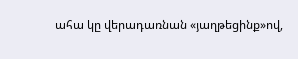ահա կը վերադառնան «յաղթեցինք»ով,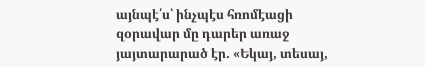այնպէ՛ս՝ ինչպէս հռոմէացի զօրավար մը դարեր առաջ յայտարարած էր. «Եկայ, տեսայ,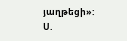յաղթեցի»:
Ս.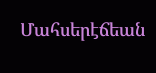Մահսերէճեան